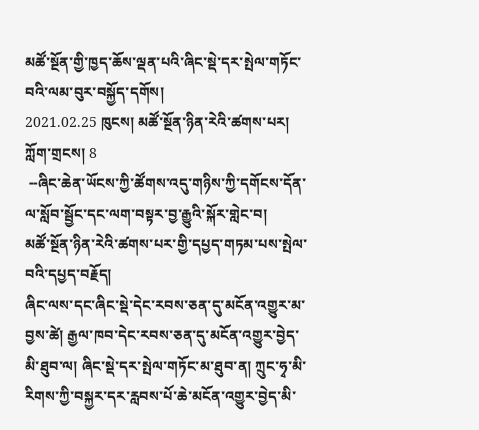མཚོ་སྔོན་གྱི་ཁྱད་ཆོས་ལྡན་པའི་ཞིང་སྡེ་དར་སྤེལ་གཏོང་བའི་ལམ་བུར་བསྐྱོད་དགོས།
2021.02.25 ཁུངས། མཚོ་སྔོན་ཉིན་རེའི་ཚགས་པར། ཀློག་གྲངས། 8
 --ཞིང་ཆེན་ཡོངས་ཀྱི་ཚོགས་འདུ་གཉིས་ཀྱི་དགོངས་དོན་ལ་སློབ་སྦྱོང་དང་ལག་བསྟར་བྱ་རྒྱུའི་སྐོར་གླེང་བ།
མཚོ་སྔོན་ཉིན་རེའི་ཚགས་པར་གྱི་དཔྱད་གཏམ་པས་སྤེལ་བའི་དཔྱད་བརྗོད།
ཞིང་ལས་དང་ཞིང་སྡེ་དེང་རབས་ཅན་དུ་མངོན་འགྱུར་མ་བྱས་ཚེ། རྒྱལ་ཁབ་དེང་རབས་ཅན་དུ་མངོན་འགྱུར་བྱེད་མི་ཐུབ་ལ། ཞིང་སྡེ་དར་སྤེལ་གཏོང་མ་ཐུབ་ན། ཀྲུང་ཧྭ་མི་རིགས་ཀྱི་བསྐྱར་དར་རླབས་པོ་ཆེ་མངོན་འགྱུར་བྱེད་མི་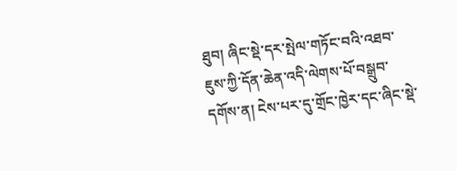ཐུབ། ཞིང་སྡེ་དར་སྤེལ་གཏོང་བའི་འཐབ་ཇུས་ཀྱི་དོན་ཆེན་འདི་ལེགས་པོ་བསྒྲུབ་དགོས་ན། ངེས་པར་དུ་གྲོང་ཁྱེར་དང་ཞིང་སྡེ་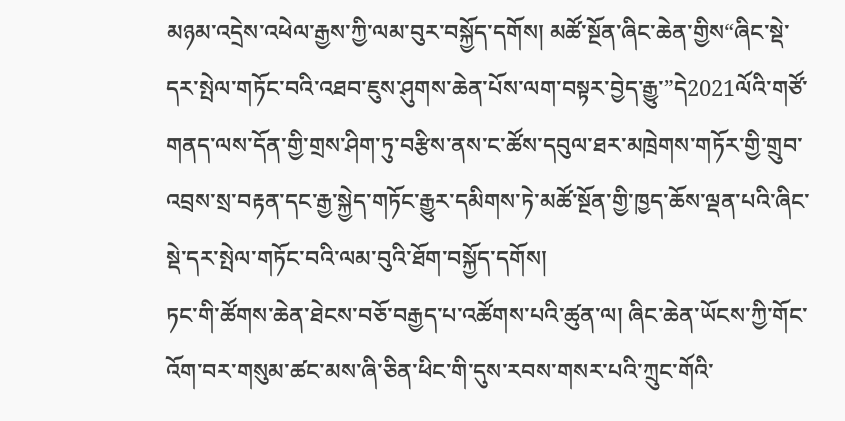མཉམ་འདྲེས་འཕེལ་རྒྱས་ཀྱི་ལམ་བུར་བསྐྱོད་དགོས། མཚོ་སྔོན་ཞིང་ཆེན་གྱིས“ཞིང་སྡེ་དར་སྤེལ་གཏོང་བའི་འཐབ་ཇུས་ཤུགས་ཆེན་པོས་ལག་བསྟར་བྱེད་རྒྱུ་”དེ2021ལོའི་གཙོ་གནད་ལས་དོན་གྱི་གྲས་ཤིག་ཏུ་བརྩིས་ནས་ང་ཚོས་དབུལ་ཐར་མཁྲེགས་གཏོར་གྱི་གྲུབ་འབྲས་སྲ་བརྟན་དང་རྒྱ་སྐྱེད་གཏོང་རྒྱུར་དམིགས་ཏེ་མཚོ་སྔོན་གྱི་ཁྱད་ཆོས་ལྡན་པའི་ཞིང་སྡེ་དར་སྤེལ་གཏོང་བའི་ལམ་བུའི་ཐོག་བསྐྱོད་དགོས།
ཏང་གི་ཚོགས་ཆེན་ཐེངས་བཅོ་བརྒྱད་པ་འཚོགས་པའི་ཚུན་ལ། ཞིང་ཆེན་ཡོངས་ཀྱི་གོང་འོག་བར་གསུམ་ཚང་མས་ཞི་ཅིན་ཕིང་གི་དུས་རབས་གསར་པའི་ཀྲུང་གོའི་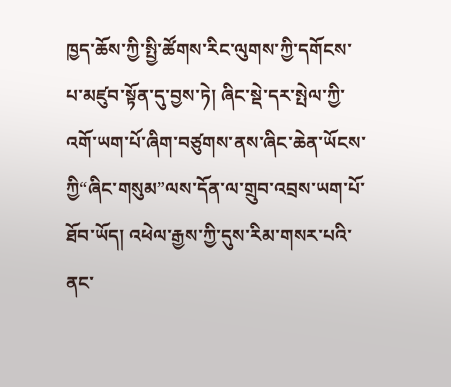ཁྱད་ཆོས་ཀྱི་སྤྱི་ཚོགས་རིང་ལུགས་ཀྱི་དགོངས་པ་མཛུབ་སྟོན་དུ་བྱས་ཏེ། ཞིང་སྡེ་དར་སྤེལ་ཀྱི་འགོ་ཡག་པོ་ཞིག་བཙུགས་ནས་ཞིང་ཆེན་ཡོངས་ཀྱི“ཞིང་གསུམ”ལས་དོན་ལ་གྲུབ་འབྲས་ཡག་པོ་ཐོབ་ཡོད། འཕེལ་རྒྱས་ཀྱི་དུས་རིམ་གསར་པའི་ནང་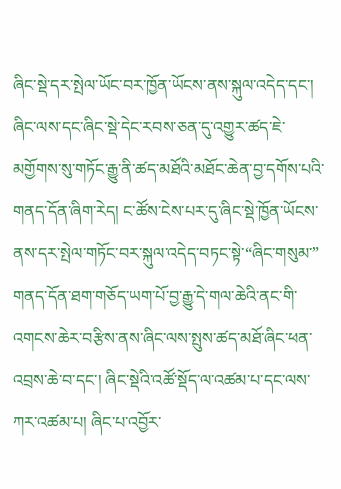ཞིང་སྡེ་དར་སྤེལ་ཡོང་བར་ཁྱོན་ཡོངས་ནས་སྐུལ་འདེད་དང་། ཞིང་ལས་དང་ཞིང་སྡེ་དེང་རབས་ཅན་དུ་འགྱུར་ཚད་ཇེ་མགྱོགས་སུ་གཏོང་རྒྱུ་ནི་ཚད་མཐོའི་མཐོང་ཆེན་བྱ་དགོས་པའི་གནད་དོན་ཞིག་རེད། ང་ཚོས་ངེས་པར་དུ་ཞིང་སྡེ་ཁྱོན་ཡོངས་ནས་དར་སྤེལ་གཏོང་བར་སྐུལ་འདེད་བཏང་སྟེ་“ཞིང་གསུམ་” གནད་དོན་ཐག་གཅོད་ཡག་པོ་བྱ་རྒྱུ་དེ་གལ་ཆེའི་ནང་གི་འགངས་ཆེར་བརྩིས་ནས་ཞིང་ལས་སྤུས་ཚད་མཐོ་ཞིང་ཕན་འབྲས་ཆེ་བ་དང་། ཞིང་སྡེའི་འཚོ་སྡོད་ལ་འཚམ་པ་དང་ལས་ཀར་འཚམ་པ། ཞིང་པ་འབྱོར་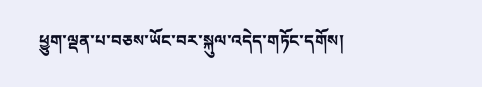ཕྱུག་ལྡན་པ་བཅས་ཡོང་བར་སྐུལ་འདེད་གཏོང་དགོས།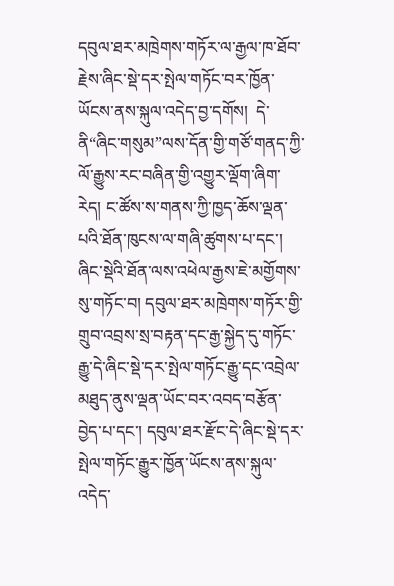དབུལ་ཐར་མཁྲེགས་གཏོར་ལ་རྒྱལ་ཁ་ཐོབ་རྗེས་ཞིང་སྡེ་དར་སྤེལ་གཏོང་བར་ཁྱོན་ཡོངས་ནས་སྐུལ་འདེད་བྱ་དགོས།  དེ་ནི“ཞིང་གསུམ”ལས་དོན་གྱི་གཙོ་གནད་ཀྱི་ལོ་རྒྱུས་རང་བཞིན་གྱི་འགྱུར་ལྡོག་ཞིག་རེད། ང་ཚོས་ས་གནས་ཀྱི་ཁྱད་ཆོས་ལྡན་པའི་ཐོན་ཁུངས་ལ་གཞི་ཚུགས་པ་དང་། ཞིང་སྡེའི་ཐོན་ལས་འཕེལ་རྒྱས་ཇེ་མགྱོགས་སུ་གཏོང་བ། དབུལ་ཐར་མཁྲེགས་གཏོར་གྱི་གྲུབ་འབྲས་སྲ་བརྟན་དང་རྒྱ་སྐྱེད་དུ་གཏོང་རྒྱུ་དེ་ཞིང་སྡེ་དར་སྤེལ་གཏོང་རྒྱུ་དང་འབྲེལ་མཐུད་ནུས་ལྡན་ཡོང་བར་འབད་བརྩོན་བྱེད་པ་དང་། དབུལ་ཐར་རྫོང་དེ་ཞིང་སྡེ་དར་སྤེལ་གཏོང་རྒྱུར་ཁྱོན་ཡོངས་ནས་སྐུལ་འདེད་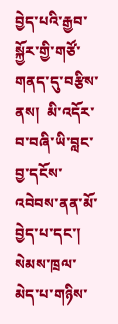བྱེད་པའི་རྒྱབ་སྐྱོར་གྱི་གཙོ་གནད་དུ་བརྩིས་ནས།  མི་འདོར་བ་བཞི་ཡི་བླང་བྱ་དངོས་འབེབས་ནན་མོ་བྱེད་པ་དང་།   སེམས་ཁྲལ་མེད་པ་གཉིས་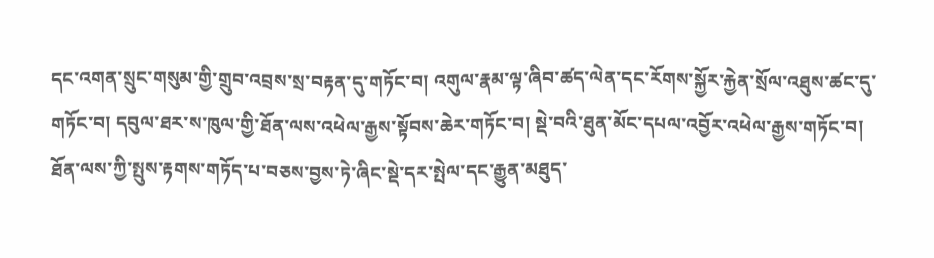དང་འགན་སྲུང་གསུམ་གྱི་གྲུབ་འབྲས་སྲ་བརྟན་དུ་གཏོང་བ། འགུལ་རྣམ་ལྟ་ཞིབ་ཚད་ལེན་དང་རོགས་སྐྱོར་རྐྱེན་སྲོལ་འཐུས་ཚང་དུ་གཏོང་བ། དབུལ་ཐར་ས་ཁུལ་གྱི་ཐོན་ལས་འཕེལ་རྒྱས་སྟོབས་ཆེར་གཏོང་བ། སྡེ་བའི་ཐུན་མོང་དཔལ་འབྱོར་འཕེལ་རྒྱས་གཏོང་བ། ཐོན་ལས་ཀྱི་སྤུས་རྟགས་གཏོད་པ་བཅས་བྱས་ཏེ་ཞིང་སྡེ་དར་སྤེལ་དང་རྒྱུན་མཐུད་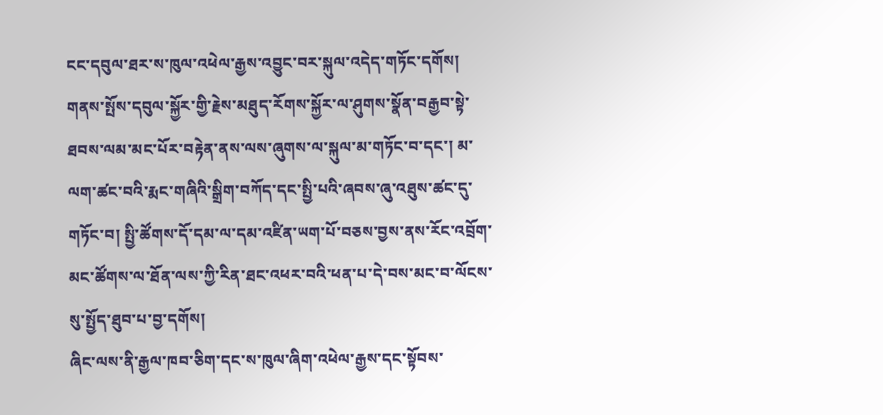ངང་དབུལ་ཐར་ས་ཁུལ་འཕེལ་རྒྱས་འབྱུང་བར་སྐུལ་འདེད་གཏོང་དགོས། གནས་སྤོས་དབུལ་སྐྱོར་གྱི་རྗེས་མཐུད་རོགས་སྐྱོར་ལ་ཤུགས་སྣོན་བརྒྱབ་སྟེ་ཐབས་ལམ་མང་པོར་བརྟེན་ནས་ལས་ཞུགས་ལ་སྐུལ་མ་གཏོང་བ་དང་། མ་ལག་ཚང་བའི་རྨང་གཞིའི་སྒྲིག་བཀོད་དང་སྤྱི་པའི་ཞབས་ཞུ་འཐུས་ཚང་དུ་གཏོང་བ། སྤྱི་ཚོགས་དོ་དམ་ལ་དམ་འཛིན་ཡག་པོ་བཅས་བྱས་ནས་རོང་འབྲོག་མང་ཚོགས་ལ་ཐོན་ལས་ཀྱི་རིན་ཐང་འཕར་བའི་ཕན་པ་དེ་བས་མང་བ་ལོངས་སུ་སྤྱོད་ཐུབ་པ་བྱ་དགོས།
ཞིང་ལས་ནི་རྒྱལ་ཁབ་ཅིག་དང་ས་ཁུལ་ཞིག་འཕེལ་རྒྱས་དང་སྟོབས་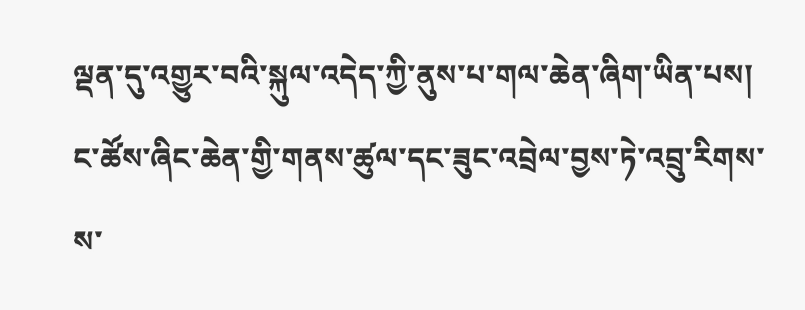ལྡན་དུ་འགྱུར་བའི་སྐུལ་འདེད་ཀྱི་ནུས་པ་གལ་ཆེན་ཞིག་ཡིན་པས། ང་ཚོས་ཞིང་ཆེན་གྱི་གནས་ཚུལ་དང་ཟུང་འབྲེལ་བྱས་ཏེ་འབྲུ་རིགས་ས་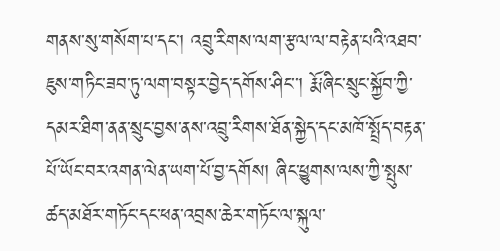གནས་སུ་གསོག་པ་དང་། འབྲུ་རིགས་ལག་རྩལ་ལ་བརྟེན་པའི་འཐབ་ཇུས་གཏིང་ཟབ་ཏུ་ལག་བསྟར་བྱེད་དགོས་ཤིང་་། རྨོ་ཞིང་སྲུང་སྐྱོབ་ཀྱི་དམར་ཐིག་ནན་སྲུང་བྱས་ནས་འབྲུ་རིགས་ཐོན་སྐྱེད་དང་མཁོ་སྤྲོད་བརྟན་པོ་ཡོང་བར་འགན་ལེན་ཡག་པོ་བྱ་དགོས། ཞིང་ཕྱུགས་ལས་ཀྱི་སྤུས་ཚད་མཐོར་གཏོང་དང་ཕན་འབྲས་ཆེར་གཏོང་ལ་སྐུལ་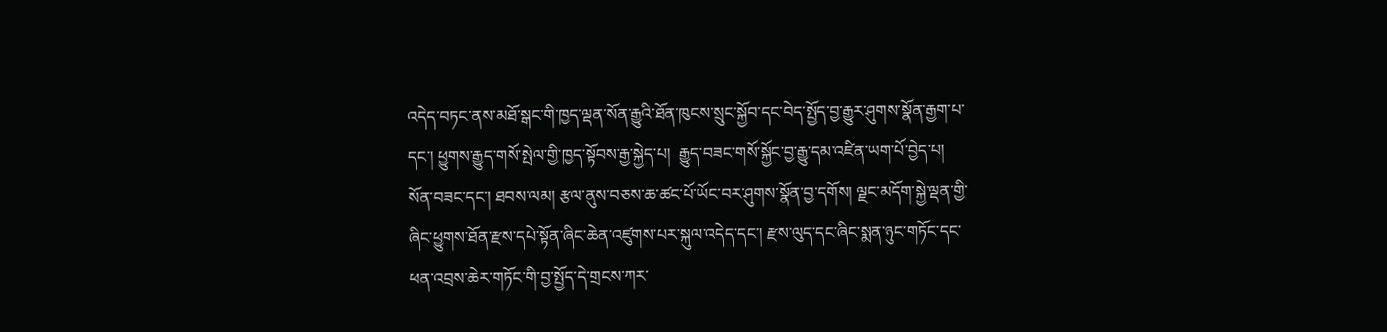འདེད་བཏང་ནས་མཐོ་སྒང་གི་ཁྱད་ལྡན་སོན་རྒྱུའི་ཐོན་ཁུངས་སྲུང་སྐྱོབ་དང་བེད་སྤྱོད་བྱ་རྒྱུར་ཤུགས་སྣོན་རྒྱག་པ་དང་། ཕྱུགས་རྒྱུད་གསོ་སྤེལ་གྱི་ཁྱད་སྟོབས་རྒྱ་སྐྱེད་པ།  རྒྱུད་བཟང་གསོ་སྐྱོང་བྱ་རྒྱུ་དམ་འཛིན་ཡག་པོ་བྱེད་པ། སོན་བཟང་དང་། ཐབས་ལམ། རྩལ་ནུས་བཅས་ཆ་ཚང་པོ་ཡོང་བར་ཤུགས་སྣོན་བྱ་དགོས། ལྗང་མདོག་སྐྱེ་ལྡན་གྱི་ཞིང་ཕྱུགས་ཐོན་རྫས་དཔེ་སྟོན་ཞིང་ཆེན་འཛུགས་པར་སྐུལ་འདེད་དང་། རྫས་ལུད་དང་ཞིང་སྨན་ཉུང་གཏོང་དང་ཕན་འབྲས་ཆེར་གཏོང་གི་བྱ་སྤྱོད་དེ་གྲངས་ཀར་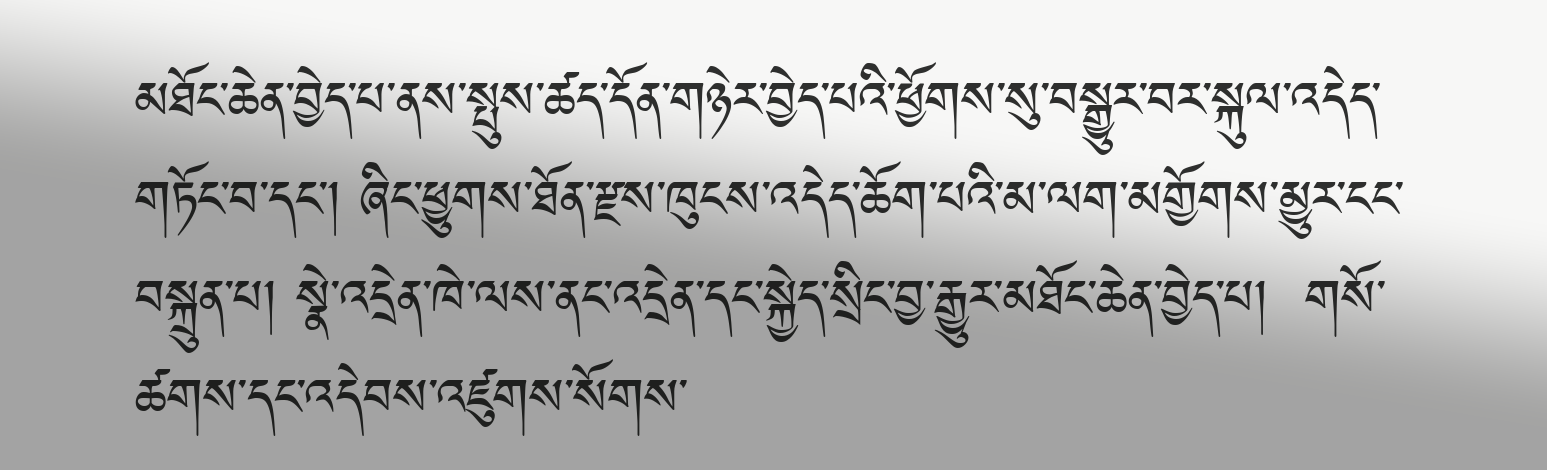མཐོང་ཆེན་བྱེད་པ་ནས་སྤུས་ཚད་དོན་གཉེར་བྱེད་པའི་ཕྱོགས་སུ་བསྒྱུར་བར་སྐུལ་འདེད་གཏོང་བ་དང་། ཞིང་ཕྱུགས་ཐོན་རྫས་ཁུངས་འདེད་ཆོག་པའི་མ་ལག་མགྱོགས་མྱུར་ངང་བསྐྲུན་པ། སྣེ་འདྲེན་ཁེ་ལས་ནང་འདྲེན་དང་སྐྱེད་སྲིང་བྱ་རྒྱུར་མཐོང་ཆེན་བྱེད་པ།  གསོ་ཚགས་དང་འདེབས་འཛུགས་སོགས་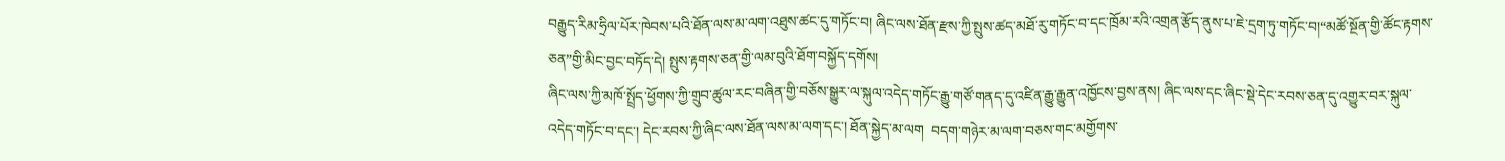བརྒྱུད་རིམ་ཧྲིལ་པོར་ཁེབས་པའི་ཐོན་ལས་མ་ལག་འཐུས་ཚང་དུ་གཏོང་བ། ཞིང་ལས་ཐོན་རྫས་ཀྱི་སྤུས་ཚད་མཐོ་རུ་གཏོང་བ་དང་ཁྲོམ་རའི་འགྲན་རྩོད་ནུས་པ་ཇེ་དྲག་ཏུ་གཏོང་བ།“མཚོ་སྔོན་གྱི་ཚོང་རྟགས་ཅན”གྱི་མིང་བྱང་བཏོད་དེ། སྤུས་རྟགས་ཅན་གྱི་ལམ་བུའི་ཐོག་བསྐྱོད་དགོས།
ཞིང་ལས་ཀྱི་མཁོ་སྤྲོད་ཕྱོགས་ཀྱི་གྲུབ་ཚུལ་རང་བཞིན་གྱི་བཅོས་སྒྱུར་ལ་སྐུལ་འདེད་གཏོང་རྒྱུ་གཙོ་གནད་དུ་འཛིན་རྒྱུ་རྒྱུན་འཁྱོངས་བྱས་ནས། ཞིང་ལས་དང་ཞིང་སྡེ་དེང་རབས་ཅན་དུ་འགྱུར་བར་སྐུལ་འདེད་གཏོང་བ་དང་། དེང་རབས་ཀྱི་ཞིང་ལས་ཐོན་ལས་མ་ལག་དང་། ཐོན་སྐྱེད་མ་ལག  བདག་གཉེར་མ་ལག་བཅས་གང་མགྱོགས་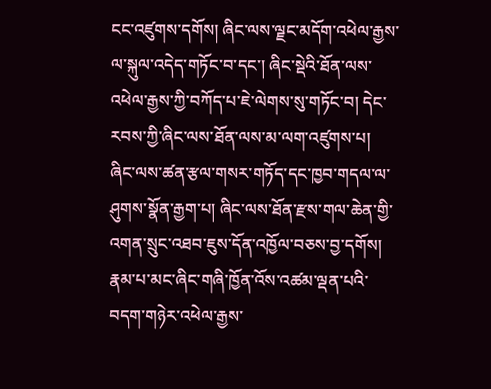ངང་འཛུགས་དགོས། ཞིང་ལས་ལྗང་མདོག་འཕེལ་རྒྱས་ལ་སྐུལ་འདེད་གཏོང་བ་དང་། ཞིང་སྡེའི་ཐོན་ལས་འཕེལ་རྒྱས་ཀྱི་བཀོད་པ་ཇེ་ལེགས་སུ་གཏོང་བ། དེང་རབས་ཀྱི་ཞིང་ལས་ཐོན་ལས་མ་ལག་འཛུགས་པ། ཞིང་ལས་ཚན་རྩལ་གསར་གཏོད་དང་ཁྱབ་གདལ་ལ་ཤུགས་སྣོན་རྒྱག་པ། ཞིང་ལས་ཐོན་རྫས་གལ་ཆེན་གྱི་འགན་སྲུང་འཐབ་ཇུས་དོན་འཁྱོལ་བཅས་བྱ་དགོས། རྣམ་པ་མང་ཞིང་གཞི་ཁྱོན་འོས་འཚམ་ལྡན་པའི་བདག་གཉེར་འཕེལ་རྒྱས་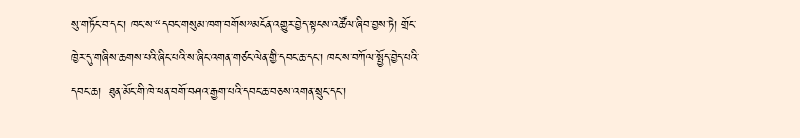སུ་གཏོང་བ་དང་། ཁང་ས་“དབང་གསུམ་ཁག་བགོས”མངོན་འགྱུར་བྱེད་སྟངས་འཚོལ་ཞིབ་བྱས་ཏེ། གྲོང་ཁྱེར་དུ་གཞིས་ཆགས་པའི་ཞིང་པའི་ས་ཞིང་འགན་གཙང་ལེན་གྱི་དབང་ཆ་དང་། ཁང་ས་བཀོལ་སྤྱོད་བྱེད་པའི་དབང་ཆ།  ཐུན་མོང་གི་ཁེ་ཕན་བགོ་བཤའ་རྒྱག་པའི་དབང་ཆ་བཅས་འགན་སྲུང་དང་།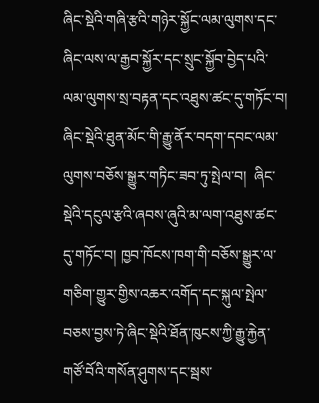ཞིང་སྡེའི་གཞི་རྩའི་གཉེར་སྐྱོང་ལམ་ལུགས་དང་ཞིང་ལས་ལ་རྒྱབ་སྐྱོར་དང་སྲུང་སྐྱོབ་བྱེད་པའི་ལམ་ལུགས་སྲ་བརྟན་དང་འཐུས་ཚང་དུ་གཏོང་བ། ཞིང་སྡེའི་ཐུན་མོང་གི་རྒྱུ་ནོར་བདག་དབང་ལམ་ལུགས་བཅོས་སྒྱུར་གཏིང་ཟབ་ཏུ་སྤེལ་བ།  ཞིང་སྡེའི་དངུལ་རྩའི་ཞབས་ཞུའི་མ་ལག་འཐུས་ཚང་དུ་གཏོང་བ། ཁྱབ་ཁོངས་ཁག་གི་བཅོས་སྒྱུར་ལ་གཅིག་གྱུར་གྱིས་འཆར་འགོད་དང་སྐུལ་སྤེལ་བཅས་བྱས་ཏེ་ཞིང་སྡེའི་ཐོན་ཁུངས་ཀྱི་རྒྱུ་རྐྱེན་གཙོ་བོའི་གསོན་ཤུགས་དང་སྦས་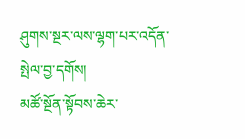ཤུགས་སྔར་ལས་ལྷག་པར་འདོན་སྤེལ་བྱ་དགོས།
མཚོ་སྔོན་སྟོབས་ཆེར་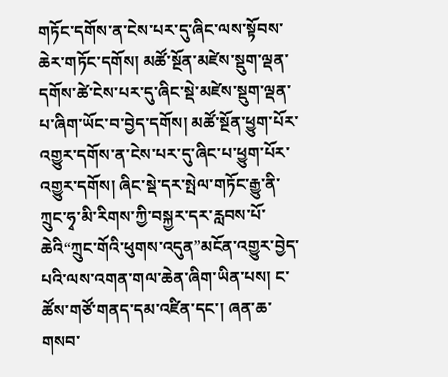གཏོང་དགོས་ན་ངེས་པར་དུ་ཞིང་ལས་སྟོབས་ཆེར་གཏོང་དགོས། མཚོ་སྔོན་མཛེས་སྡུག་ལྡན་དགོས་ཚེ་ངེས་པར་དུ་ཞིང་སྡེ་མཛེས་སྡུག་ལྡན་པ་ཞིག་ཡོང་བ་བྱེད་དགོས། མཚོ་སྔོན་ཕྱུག་པོར་འགྱུར་དགོས་ན་ངེས་པར་དུ་ཞིང་པ་ཕྱུག་པོར་འགྱུར་དགོས། ཞིང་སྡེ་དར་སྤེལ་གཏོང་རྒྱུ་ནི་ཀྲུང་ཧྭ་མི་རིགས་ཀྱི་བསྐྱར་དར་རླབས་པོ་ཆེའི“ཀྲུང་གོའི་ཕུགས་འདུན”མངོན་འགྱུར་བྱེད་པའི་ལས་འགན་གལ་ཆེན་ཞིག་ཡིན་པས། ང་ཚོས་གཙོ་གནད་དམ་འཛིན་དང་། ཞན་ཆ་གསབ་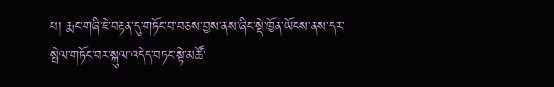པ། རྨང་གཞི་ཇེ་བརྟན་དུ་གཏོང་བ་བཅས་བྱས་ནས་ཞིང་སྡེ་ཁྱོན་ཡོངས་ནས་དར་སྤེལ་གཏོང་བར་སྐུལ་འདེད་བཏང་སྟེ་མཚོ་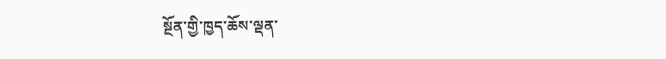སྔོན་གྱི་ཁྱད་ཆོས་ལྡན་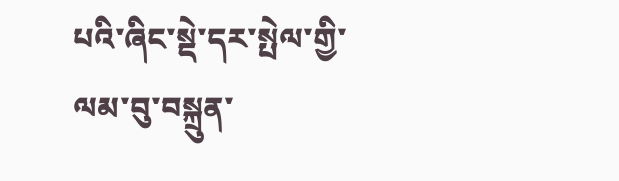པའི་ཞིང་སྡེ་དར་སྤེལ་གྱི་ལམ་བུ་བསྐྲུན་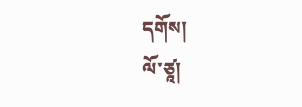དགོས།
ལོ་ཙཱ།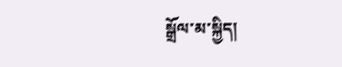སྒྲོལ་མ་སྐྱིད།